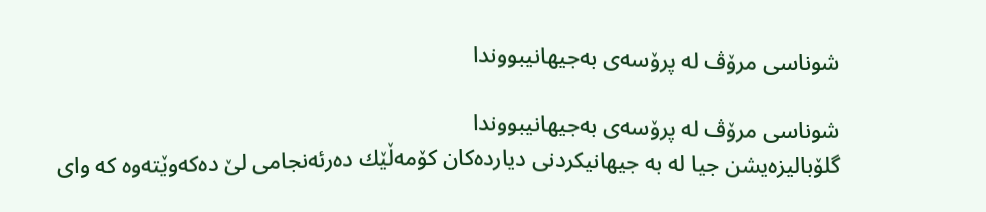شوناسی مرۆڤ له‌ پرۆسه‌ی به‌جیهانیبووندا

شوناسی مرۆڤ له‌ پرۆسه‌ی به‌جیهانیبووندا
گلۆبالیزه‌یشن جیا له‌ به‌ جیهانیكردنی دیارده‌كان كۆمه‌ڵێك ده‌رئه‌نجامی لێ ده‌كه‌وێته‌وه‌ كه‌ وای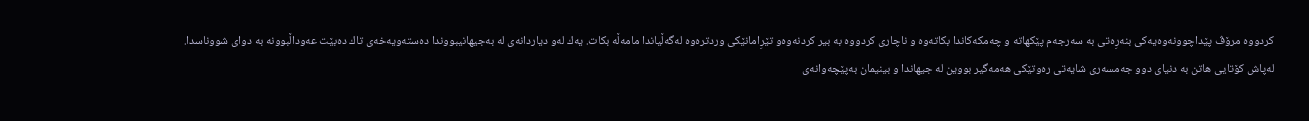كردووه‌ مرۆڤ پێداچوونه‌وه‌یه‌كی بنه‌رِه‌تی به‌ سه‌رجه‌م پێكهاته‌ و چه‌مكه‌كاندا بكاته‌وه‌ و ناچاری كردووه‌ به‌ بیر كردنه‌وه‌و تێرِامانێكی وردتره‌وه‌ له‌گه‌ڵیاندا مامه‌ڵه‌ بكات. یه‌ك له‌و دیاردانه‌ی له‌ به‌جیهانیبووندا ده‌سته‌ویه‌خه‌ی تاك ده‌بێت عه‌وداڵبوونه‌ به‌ دوای شووناسدا.
له‌پاش كۆتایی هاتن به‌ دنیای دوو جه‌مسه‌ری شایه‌تی ره‌وتێكی هه‌مه‌گیر بووین له‌ جیهاندا و بینیمان به‌پێچه‌وانه‌ی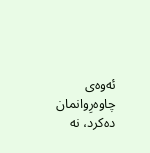ئه‌وه‌ی چاوه‌رِوانمان ده‌كرد، نه‌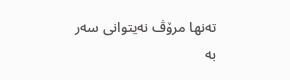ته‌نها مرۆڤ نه‌یتوانی سه‌ر به‌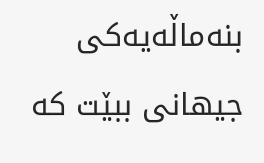بنه‌ماڵه‌یه‌كی جیهانی ببێت كه‌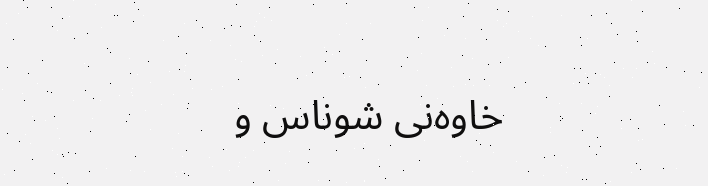خاوه‌نی شوناس و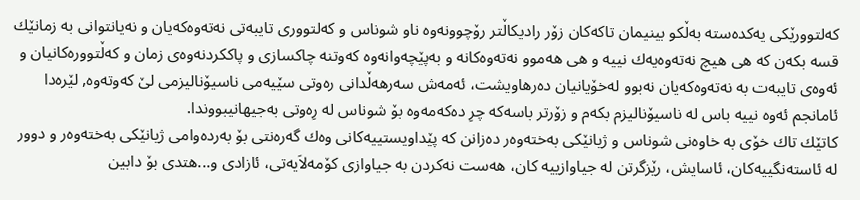كه‌لتوورێكی یه‌كده‌سته‌ به‌ڵكو بینیمان تاكه‌كان زۆر رادیكاڵتر رۆچوونه‌وه‌ ناو شوناس و كه‌لتووری تایبه‌تی نه‌ته‌وه‌كه‌یان و نه‌یانتوانی به‌ زمانێك قسه‌ بكه‌ن كه‌ هی هیچ نه‌ته‌وه‌یه‌ك نییه‌ و هی هه‌موو نه‌ته‌وه‌كانه‌ و به‌پێچه‌وانه‌وه‌ كه‌وتنه‌ چاكسازی و پاككردنه‌وه‌ی زمان و كه‌ڵتووره‌كانیان و ئه‌وه‌ی تایبه‌ت به‌ نه‌ته‌وه‌كه‌یان نه‌بوو له‌خۆیانیان ده‌رهاویشت، ئه‌مه‌ش سه‌رهه‌ڵدانی ره‌وتی سێیه‌می ناسیۆنالیزمی لێ كه‌وته‌وه‌, لێره‌دا ئامانجم ئه‌وه‌ نییه‌ باس له‌ ناسیۆنالیزم بكه‌م و زۆرتر باسه‌كه‌ چرِ ده‌كه‌مه‌وه‌ بۆ شوناس له‌ رِه‌وتی به‌جیهانیبووندا.
كاتێك تاك خۆی به‌ خاوه‌نی شوناس و ژیانێكی به‌خته‌وه‌ر ده‌زانن كه‌ پێداویستییه‌كانی وه‌ك گه‌ره‌نتی بۆ به‌رده‌وامی ژیانێكی به‌خته‌وه‌ر و دوور له‌ ئاسته‌نگییه‌كان، ئاسایش، رێزگرتن له‌ جیاوازییه‌ كان، هه‌ست نه‌كردن به‌ جیاوازی كۆمه‌لاَیه‌تی، ئازادی و...هتدی بۆ دابین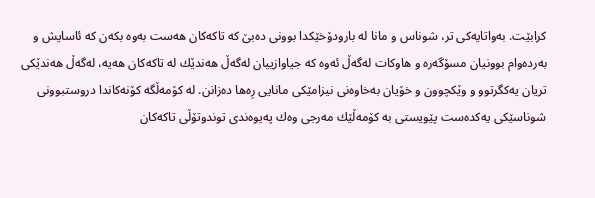كرابێت. به‌واتایه‌كی تر، شوناس و مانا له‌ بارودۆخێكدا بوونی ده‌بێ كه‌ تاكه‌كان هه‌ست به‌وه‌ بكه‌ن كه‌ ئاسایش و به‌رده‌وام بوونیان مسۆگه‌ره‌ و هاوكات له‌گه‌ڵ ئه‌وه‌ كه‌ جیاوازییان له‌گه‌ڵ هه‌ندێك له‌ تاكه‌كان هه‌یه‌، له‌گه‌ڵ هه‌ندێكی تریان یه‌كگرتوو و وێكچوون و خۆیان به‌خاوه‌نی نیزامێكی مانایی رِه‌ها ده‌زانن. له‌ كۆمه‌ڵگه‌ كۆنه‌كاندا دروستبوونی شوناسێكی یه‌كده‌ست پێویستی به‌ كۆمه‌ڵێك مه‌رجی وه‌ك په‌یوه‌ندی توندوتۆڵی تاكه‌كان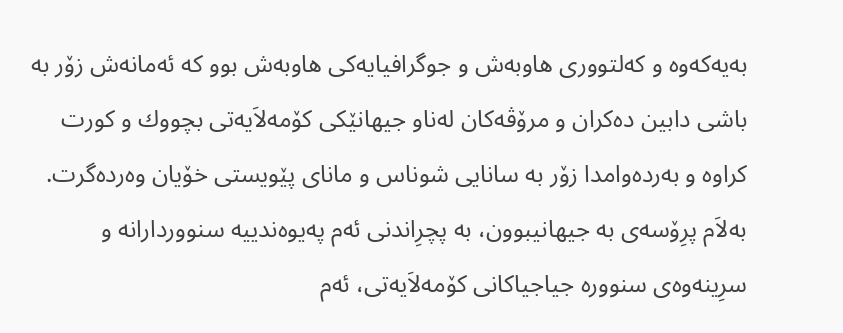به‌یه‌كه‌وه‌ و كه‌لتووری هاوبه‌ش و جوگرافیایه‌كى هاوبه‌ش بوو كه‌ ئه‌مانه‌ش زۆر به‌ باشی دابین ده‌كران و مرۆڤه‌كان له‌ناو جیهانێكی كۆمه‌لاَیه‌تی بچووك و كورت كراوه‌ و به‌رده‌وامدا زۆر به‌ سانایی شوناس و مانای پێویستی خۆیان وه‌رده‌گرت. به‌لاَم پرِۆسه‌ی به‌ جیهانیبوون، به‌ پچرِاندنی ئه‌م په‌یوه‌ندییه‌ سنووردارانه‌ و سرِینه‌وه‌ی سنووره‌ جیاجیاكانی كۆمه‌لاَیه‌تی، ئه‌م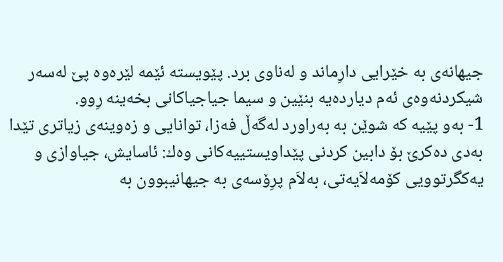جیهانه‌ی به‌ خێرایی دارِماند و له‌ناوی برد. پێویسته‌ ئێمه‌ لێره‌وه‌ پێ له‌سه‌ر شیكردنه‌وه‌ی ئه‌م دیارده‌یه‌ بنێین و سیما جیاجیاكانی بخه‌ینه‌ رِوو.
1- به‌و پێیه‌ كه‌ شوێن به‌ به‌راورد له‌گه‌ڵ فه‌زا، توانایی و زه‌وینه‌ی زیاتری تێدا به‌دی ده‌كرێ بۆ دابین كردنی پێداویستییه‌كانی وه‌ك: ئاسایش، جیاوازی و یه‌كگرتوویی كۆمه‌لاَیه‌تی، به‌لاَم پرِۆسه‌ی به‌ جیهانیبوون به‌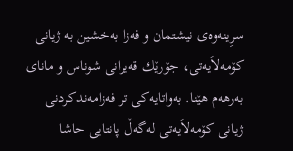سرِینه‌وه‌ی نیشتمان و فه‌زا به‌خشین به‌ ژیانی كۆمه‌لاَیه‌تی، جۆرێك قه‌یرانی شوناس و مانای به‌رهه‌م هێنا. به‌واتایه‌كی تر فه‌زامه‌ندكردنی ژیانی كۆمه‌لاَیه‌تی له‌گه‌ڵ پانتایی حاشا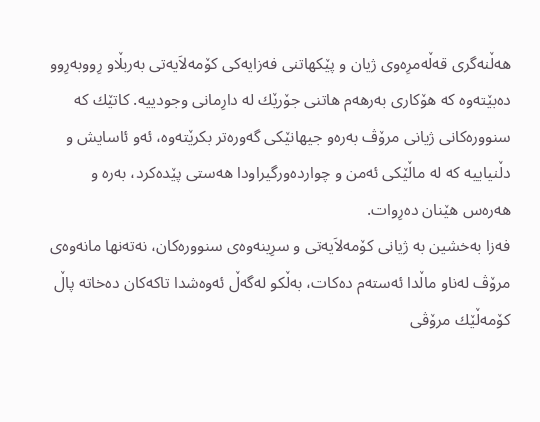هه‌ڵنه‌گری قه‌ڵه‌مرِه‌وی ژیان و پێكهاتنی فه‌زایه‌كی كۆمه‌لاَیه‌تی به‌ربڵاو رِووبه‌رِوو ده‌بێته‌وه‌ كه‌ هۆكاری به‌رهه‌م هاتنی جۆرێك له‌ دارِمانی وجودییه‌. كاتێك كه‌ سنووره‌كانی ژیانی مرۆڤ به‌ره‌و جیهانێكی گه‌وره‌تر بكرێته‌وه‌، ئه‌و ئاسایش و دڵنیاییه‌ كه‌ له‌ ماڵێكی ئه‌من و چوارده‌ورگیراودا هه‌ستی پێده‌كرد، به‌ره‌ و هه‌ره‌س هێنان ده‌رِوات.
فه‌زا به‌خشین به‌ ژیانی كۆمه‌لاَیه‌تی و سرِینه‌وه‌ی سنووره‌كان، نه‌ته‌نها مانه‌وه‌ی مرۆڤ له‌ناو ماڵدا ئه‌سته‌م ده‌كات، به‌ڵكو له‌گه‌ڵ ئه‌وه‌شدا تاكه‌كان ده‌خاته‌ پاڵ كۆمه‌ڵێك مرۆڤی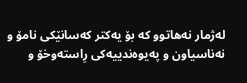له‌ژمار نه‌هاتوو كه‌ بۆ یه‌كتر كه‌سانێكی نامۆ و نه‌ناسیاون و په‌یوه‌ندییه‌كی رِاسته‌وخۆ و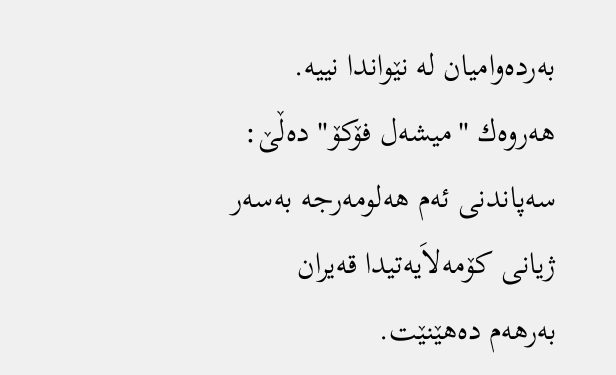به‌رده‌وامیان له‌ نێواندا نییه‌. هه‌روه‌ك "میشه‌ل فۆكۆ" ده‌ڵێ: سه‌پاندنی ئه‌م هه‌لومه‌رجه‌ به‌سه‌ر ژیانی كۆمه‌لاَیه‌تیدا قه‌یران به‌رهه‌م ده‌هێنێت.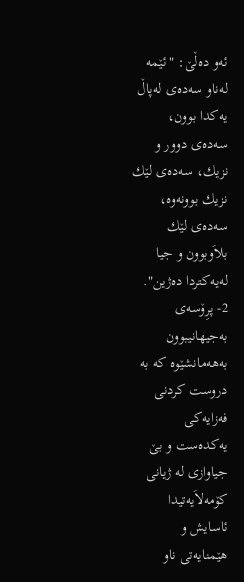ئه‌و ده‌ڵێ: "ئێمه‌ له‌ناو سه‌ده‌ی له‌پاڵ یه‌كدا بوون، سه‌ده‌ی دوور و نزیك، سه‌ده‌ی لێك نزیك بوونه‌وه‌، سه‌ده‌ی لێك بلاَوبوون و جیا له‌یه‌كتردا ده‌ژین".
2- پرِۆسه‌ی به‌جیهانیبوون به‌هه‌مانشێوه‌ كه‌ به‌ دروست كردنی فه‌زایه‌كی یه‌كده‌ست و بێ جیاوازی له‌ ژیانی كۆمه‌لاَیه‌تیدا ئاسایش و هێمنایه‌تی ناو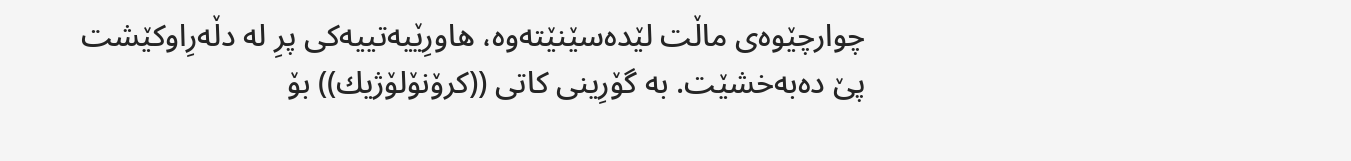چوارچێوه‌ی ماڵت لێده‌سێنێته‌وه‌، هاورِێیه‌تییه‌كی پرِ له‌ دڵه‌رِاوكێشت پێ ده‌به‌خشێت. به‌ گۆرِینی كاتی ((كرۆنۆلۆژیك)) بۆ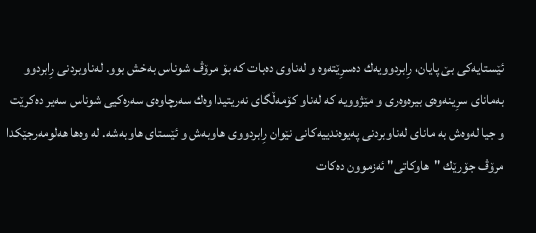ئێستایه‌كی بێ پایان، رِابردوویه‌ك ده‌سرِێته‌وه‌ و له‌ناوی ده‌بات كه‌ بۆ مرۆڤ شوناس به‌خش بوو. له‌ناوبردنی رِابردوو به‌مانای سرِینه‌وه‌ی بیره‌وه‌ری و مێژوویه‌ كه‌ له‌ناو كۆمه‌ڵگای نه‌ریتیدا وه‌ك سه‌رچاوه‌ی سه‌ره‌كیی شوناس سه‌یر ده‌كرێت و جیا له‌وه‌ش به‌ مانای له‌ناوبردنی په‌یوه‌ندییه‌كانی نێوان رِابردووی هاوبه‌ش و ئێستای هاوبه‌شه‌. له‌ وه‌ها هه‌لومه‌رجێكدا مرۆڤ جۆرێك "هاوكاتی" ئه‌زموون ده‌كات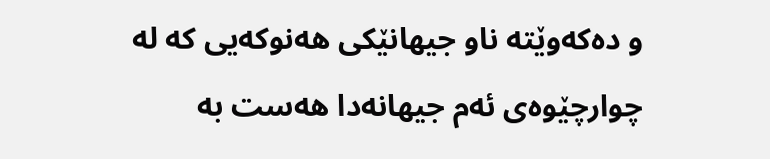و ده‌كه‌وێته‌ ناو جیهانێكی هه‌نوكه‌یی كه‌ له‌ چوارچێوه‌ی ئه‌م جیهانه‌دا هه‌ست به‌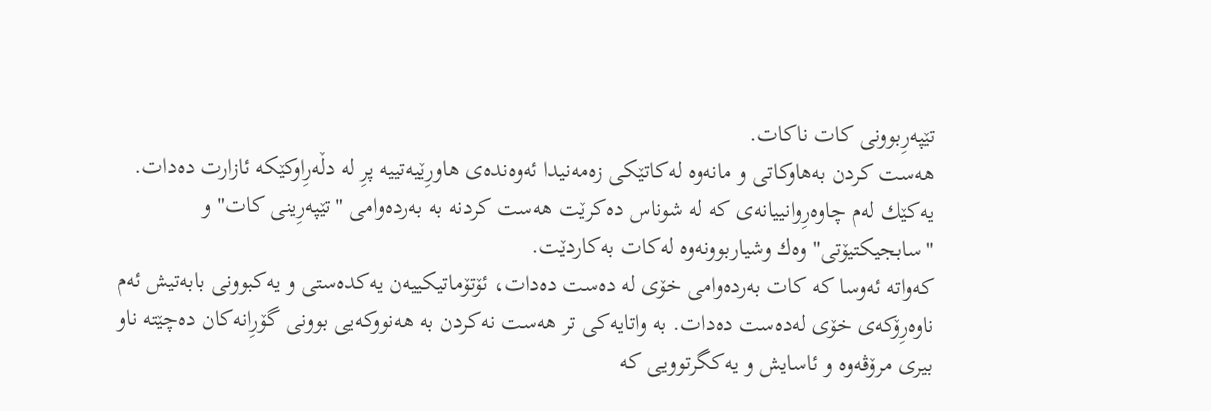تێپه‌رِبوونی كات ناكات.
هه‌ست كردن به‌هاوكاتی و مانه‌وه‌ له‌كاتێكی زه‌مه‌نیدا ئه‌وه‌نده‌ی هاورِێیه‌تییه‌ پرِ له‌ دڵه‌رِاوكێكه‌ ئازارت ده‌دات. یه‌كێك له‌م چاوه‌رِوانییانه‌ی كه‌ له‌ شوناس ده‌كرێت هه‌ست كردنه‌ به‌ به‌رده‌وامی "تێپه‌رِینی كات" و "سابجیكتیۆتی" وه‌ك وشیاربوونه‌وه‌ له‌كات به‌كاردێت.
كه‌واته‌ ئه‌وسا كه‌ كات به‌رده‌وامی خۆی له‌ ده‌ست ده‌دات، ئۆتۆماتیكییه‌ن یه‌كده‌ستی و یه‌كبوونی بابه‌تیش ئه‌م ناوه‌رِۆكه‌ی خۆی له‌ده‌ست ده‌دات. به‌ واتایه‌كی تر هه‌ست نه‌كردن به‌ هه‌نووكه‌یی بوونی گۆرِانه‌كان ده‌چێته‌ ناو بیری مرۆڤه‌وه‌ و ئاسایش و یه‌كگرتوویی كه‌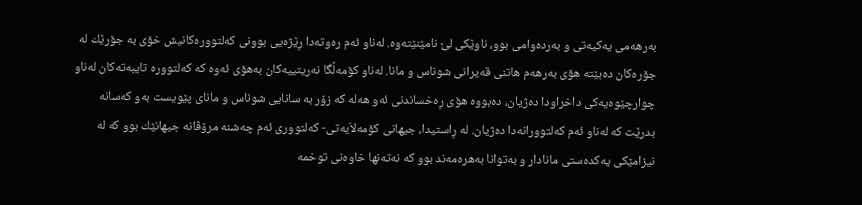به‌رهه‌می یه‌كیه‌تی و به‌رده‌وامی بوو، ناوێكی لێ نامێنێته‌وه‌. له‌ناو ئه‌م ره‌وته‌دا رِێژه‌یی بوونی كه‌لتووره‌كانیش خۆی به‌ جۆرێك له‌ جۆره‌كان ده‌بێته‌ هۆی به‌رهه‌م هاتنی قه‌یرانی شوناس و مانا. له‌ناو كۆمه‌ڵگا نه‌ریتییه‌كان به‌هۆی ئه‌وه‌ كه‌ كه‌لتووره‌ تایبه‌ته‌كان له‌ناو چوارچێوه‌یه‌كی داخراودا ده‌ژیان، ده‌بووه‌ هۆی رِه‌خساندنی ئه‌و هه‌له‌ كه‌ زۆر به‌ سانایی شوناس و مانای پێویست به‌و كه‌سانه‌ بدرێت كه‌ له‌ناو ئه‌م كه‌لتوورانه‌دا ده‌ژیان. له‌ رِاستیدا، جیهانی كۆمه‌لاَیه‌تی- كه‌لتووری ئه‌م چه‌شنه‌ مرۆڤانه‌ جیهانێك بوو كه‌ له‌ نیزامێكی یه‌كده‌ستی مانادار و به‌توانا به‌هره‌مه‌ند بوو كه‌ نه‌ته‌نها خاوه‌نی توخمه‌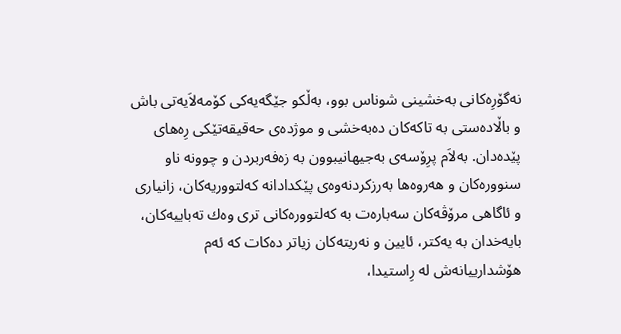نه‌گۆرِه‌كانی به‌خشینی شوناس بوو، به‌ڵكو جێگه‌یه‌كی كۆمه‌لاَیه‌تی باش و باڵاده‌ستی به‌ تاكه‌كان ده‌به‌خشی و موژده‌ی حه‌قیقه‌تێكی رِه‌های پێده‌دان. به‌لاَم پرِۆسه‌ی به‌جیهانیبوون به‌ زه‌فه‌ربردن و چوونه‌ ناو سنووره‌كان و هه‌روه‌ها به‌رزكردنه‌وه‌ی پێكدادانه‌ كه‌لتووریه‌كان، زانیاری و ئاگاهی مرۆڤه‌كان سه‌باره‌ت به‌ كه‌لتووره‌كانی تری وه‌ك ته‌باییه‌كان، بایه‌خدان به‌ یه‌كتر، ئایین و نه‌ریته‌كان زیاتر ده‌كات كه‌ ئه‌م هۆشدارییانه‌ش له‌ رِاستیدا،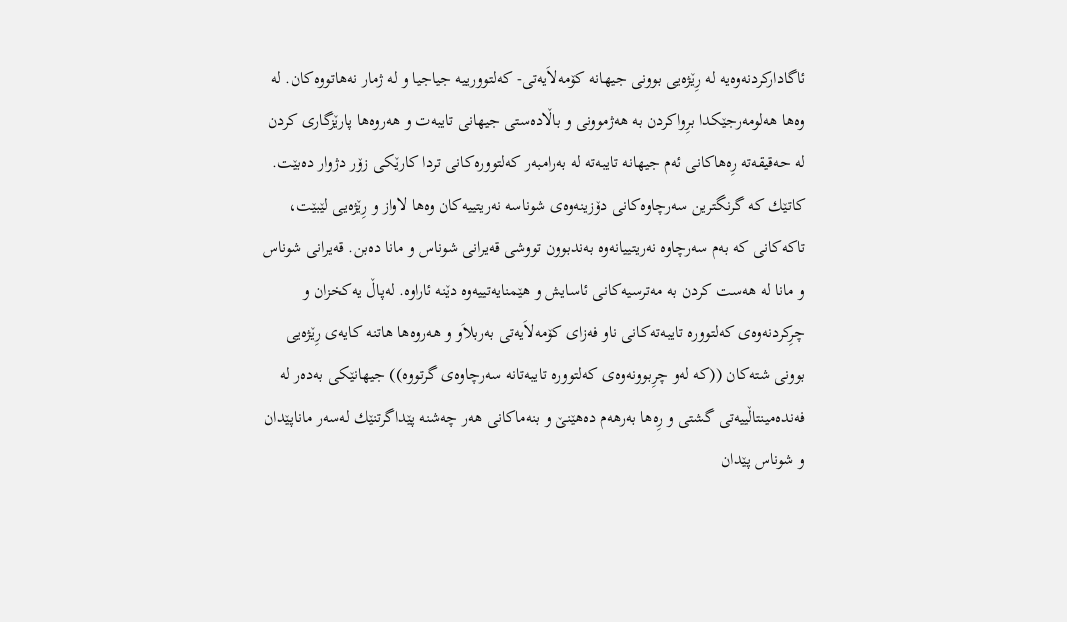ئاگاداركردنه‌وه‌یه‌ له‌ رِێژه‌یی بوونی جیهانه‌ كۆمه‌لاَیه‌تی- كه‌لتوورییه‌ جیاجیا و له‌ ژمار نه‌هاتووه‌كان. له‌ وه‌ها هه‌لومه‌رجێكدا برِواكردن به‌ هه‌ژموونی و باڵاده‌ستی جیهانی تایبه‌ت و هه‌روه‌ها پارێزگاری كردن له‌ حه‌قیقه‌ته‌ رِه‌هاكانی ئه‌م جیهانه‌ تایبه‌ته‌ له‌ به‌رامبه‌ر كه‌لتووره‌كانی تردا كارێكی زۆر دژوار ده‌بێت. كاتێك كه‌ گرنگترین سه‌رچاوه‌كانی دۆزینه‌وه‌ی شوناسه‌ نه‌ریتییه‌كان وه‌ها لاواز و رِێژه‌یی لێبێت، تاكه‌كانی كه‌ به‌م سه‌رچاوه‌ نه‌ریتییانه‌وه‌ به‌ندبوون تووشی قه‌یرانی شوناس و مانا ده‌بن. قه‌یرانی شوناس و مانا له‌ هه‌ست كردن به‌ مه‌ترسیه‌كانی ئاسایش و هێمنایه‌تییه‌وه‌ دێنه‌ ئاراوه‌. له‌پاڵ یه‌كخزان و چرِكردنه‌وه‌ی كه‌لتووره‌ تایبه‌ته‌كانی ناو فه‌زای كۆمه‌لاَیه‌تی به‌ربلاَو و هه‌روه‌ها هاتنه‌ كایه‌ی رِێژه‌یی بوونی شته‌كان ((كه‌ له‌و چرِبوونه‌وه‌ی كه‌لتووره‌ تایبه‌تانه‌ سه‌رچاوه‌ی گرتووه‌)) جیهانێكی به‌ده‌ر له‌ فه‌نده‌مینتاڵییه‌تی گشتی و رِه‌ها به‌رهه‌م ده‌هێنێ و بنه‌ماكانی هه‌ر چه‌شنه‌ پێداگرتنێك له‌سه‌ر ماناپێدان و شوناس پێدان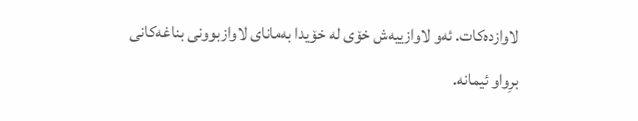لاوازده‌كات. ئه‌و لاوازییه‌ش خۆی له‌ خۆیدا به‌مانای لاوازبوونی بناغه‌كانی برِواو ئیمانه‌.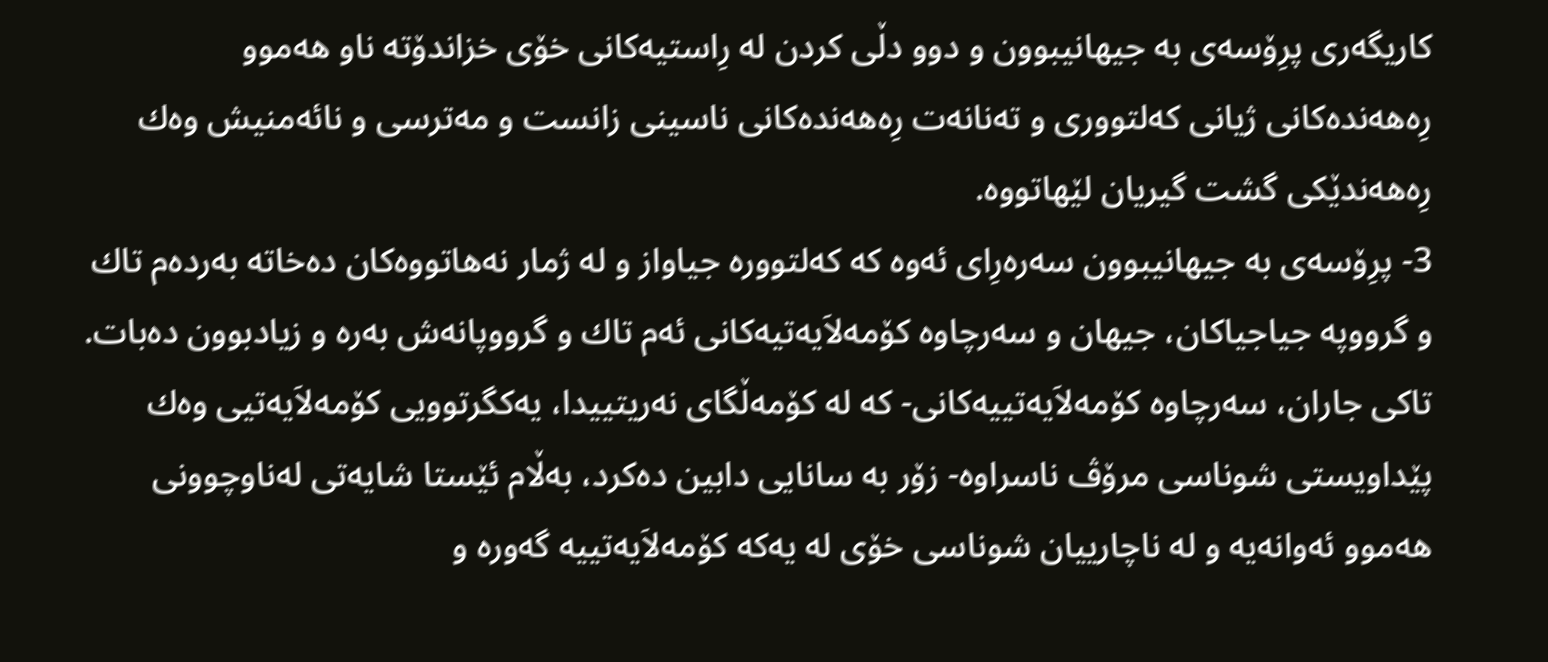كاریگه‌ری پرِۆسه‌ی به‌ جیهانیبوون و دوو دڵی كردن له‌ رِاستیه‌كانی خۆی خزاندۆته‌ ناو هه‌موو رِه‌هه‌نده‌كانی ژیانی كه‌لتووری و ته‌نانه‌ت رِه‌هه‌نده‌كانی ناسینی زانست و مه‌ترسی و نائه‌منیش وه‌ك رِه‌هه‌ندێكی گشت گیریان لێهاتووه‌.
3- پرِۆسه‌ی به‌ جیهانیبوون سه‌ره‌رِای ئه‌وه‌ كه‌ كه‌لتووره‌ جیاواز و له‌ ژمار نه‌هاتووه‌كان ده‌خاته‌ به‌رده‌م تاك و گرووپه‌ جیاجیاكان، جیهان و سه‌رچاوه‌ كۆمه‌لاَیه‌تیه‌كانی ئه‌م تاك و گرووپانه‌ش به‌ره‌ و زیادبوون ده‌بات.
تاكی جاران، سه‌رچاوه‌ كۆمه‌لاَیه‌تییه‌كانی- كه‌ له‌ كۆمه‌ڵگای نه‌ریتییدا، یه‌كگرتوویی كۆمه‌لاَیه‌تیی وه‌ك پێداویستی شوناسی مرۆڤ ناسراوه‌- زۆر به‌ سانایی دابین ده‌كرد، به‌ڵام ئێستا شایه‌تی له‌ناوچوونی هه‌موو ئه‌وانه‌یه‌ و له‌ ناچارییان شوناسی خۆی له‌ یه‌كه‌ كۆمه‌لاَیه‌تییه‌ گه‌وره‌ و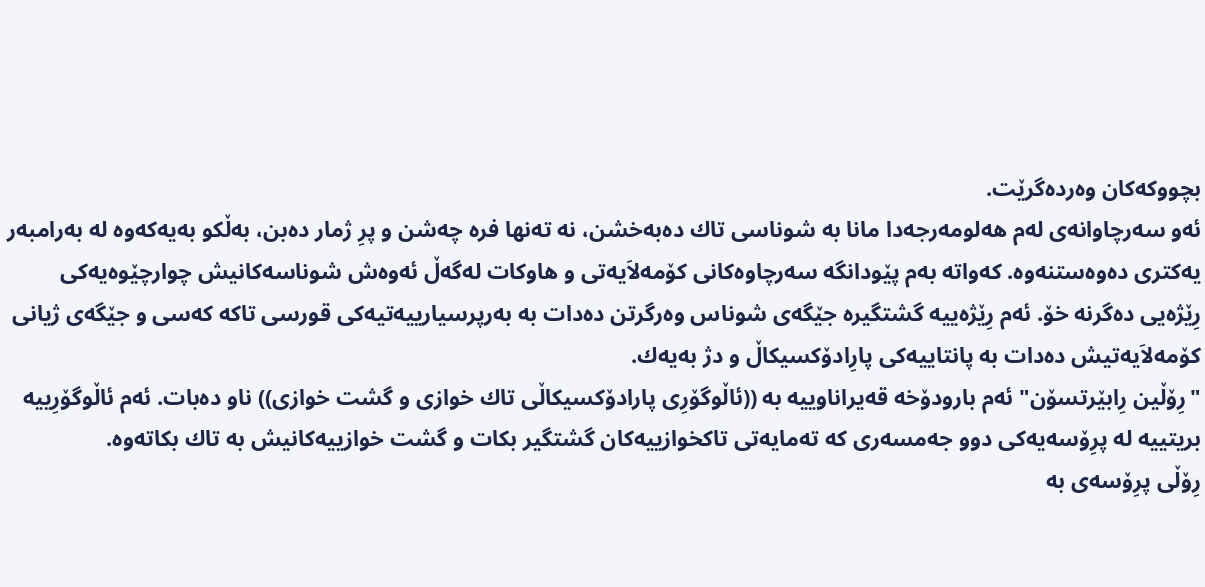بچووكه‌كان وه‌رده‌گرێت.
ئه‌و سه‌رچاوانه‌ی له‌م هه‌لومه‌رجه‌دا مانا به‌ شوناسی تاك ده‌به‌خشن، نه‌ ته‌نها فره‌ چه‌شن و پرِ ژمار ده‌بن، به‌ڵكو به‌یه‌كه‌وه‌ له‌ به‌رامبه‌ر یه‌كتری ده‌وه‌ستنه‌وه‌. كه‌واته‌ به‌م پێودانگه‌ سه‌رچاوه‌كانی كۆمه‌لاَیه‌تی و هاوكات له‌گه‌ڵ ئه‌وه‌ش شوناسه‌كانیش چوارچێوه‌یه‌كی رِێژه‌یی ده‌گرنه‌ خۆ. ئه‌م رِێژه‌ییه‌ گشتگیره‌ جێگه‌ی شوناس وه‌رگرتن ده‌دات به‌ به‌رپرسیارییه‌تیه‌كی قورسی تاكه‌ كه‌سی و جێگه‌ی ژیانی كۆمه‌لاَیه‌تیش ده‌دات به‌ پانتاییه‌كی پارِادۆكسیكاڵ و دژ به‌یه‌ك.
"رِۆڵین رِابێرتسۆن" ئه‌م بارودۆخه‌ قه‌یراناوییه‌ به‌ ((ئاڵوگۆرِی پارادۆكسیكاڵی تاك خوازی و گشت خوازی)) ناو ده‌بات. ئه‌م ئاڵوگۆرِییه‌ بریتییه‌ له‌ پرِۆسه‌یه‌كی دوو جه‌مسه‌ری كه‌ ته‌مایه‌تی تاكخوازییه‌كان گشتگیر بكات و گشت خوازییه‌كانیش به‌ تاك بكاته‌وه‌.
رِۆڵی پرِۆسه‌ی به‌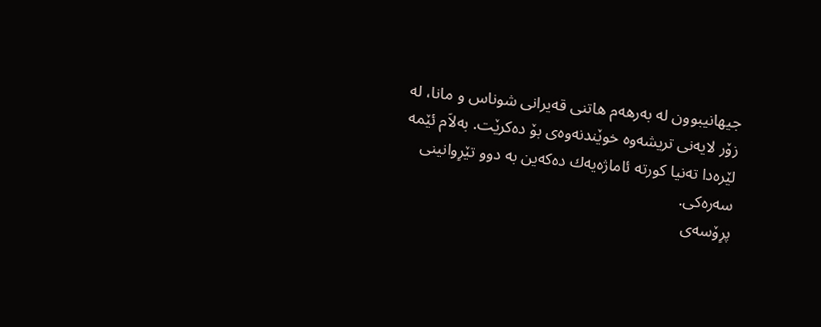جیهانیبوون له‌ به‌رهه‌م هاتنی قه‌یرانی شوناس و مانا، له‌ زۆر لایه‌نی تریشه‌وه‌ خوێندنه‌وه‌ی بۆ ده‌كرێت. به‌لاَم ئێمه‌ لێره‌دا ته‌نیا كورته‌ ئاماژه‌یه‌ك ده‌كه‌ین به‌ دوو تێرِوانینی سه‌ره‌كی.
پرِۆسه‌ی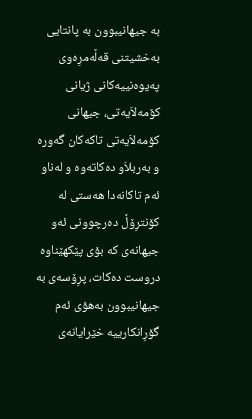به‌ جیهانیبوون به‌ پانتایی به‌خشیتنی قه‌ڵه‌مرِه‌وی په‌یوه‌نییه‌كانی ژیانی كۆمه‌لاَیه‌تی، جیهانی كۆمه‌لاَیه‌تی تاكه‌كان گه‌وره‌ و به‌ربلاَو ده‌كاته‌وه‌ و له‌ناو ئه‌م تاكانه‌دا هه‌ستی له‌ كۆنترِۆڵ ده‌رچوونی ئه‌و جیهانه‌ی كه‌ بۆی پێكهێناوه‌ دروست ده‌كات، پرِۆسه‌ی به‌ جیهانیبوون به‌هۆی ئه‌م گۆرِانكارییه‌ خێرایانه‌ی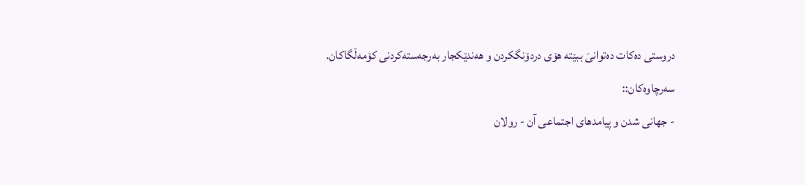دروستی ده‌كات ده‌توانىَ ببێته‌ هۆی دردۆنگكردن و هه‌ندێكجار به‌رجه‌سته‌كردنى كۆمه‌ڵگاكان.
سه‌رچاوه‌كان::
- جهانی شدن و پیامدهای اجتماعی آن - رولان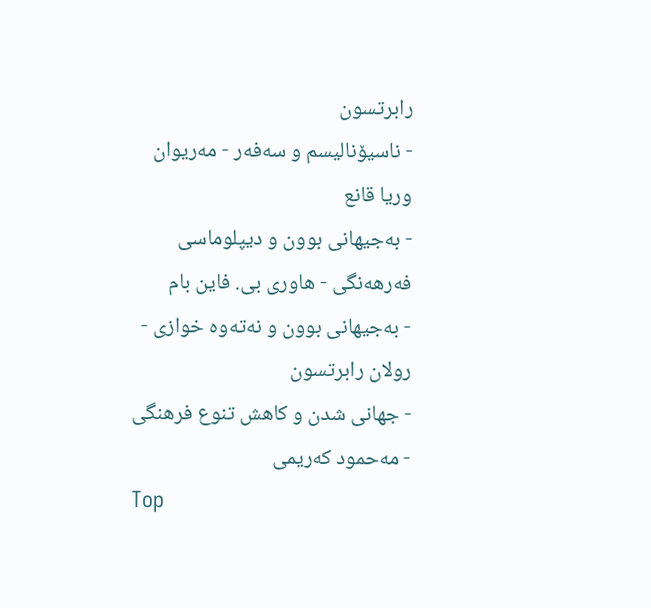رابرتسون
- ناسیۆنالیسم و سه‌فه‌ر - مه‌ریوان وریا قانع
- به‌جیهانی بوون و دیپلوماسی فه‌رهه‌نگی - هاوری بی. فاین بام
- به‌جیهانی بوون و نه‌ته‌وه‌ خوازى - رولان رابرتسون
- جهانی شدن و كاهش تنوع فرهنگی - مه‌حمود كه‌ریمی
Top